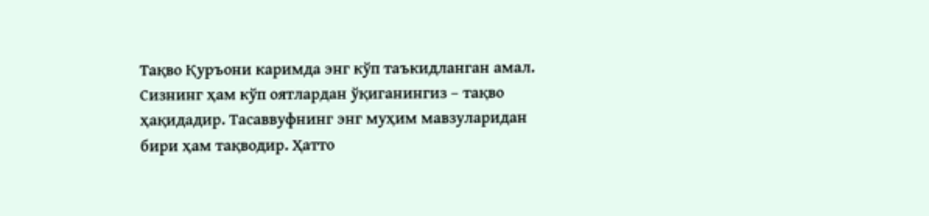Тақво Қуръони каримда энг кўп таъкидланган амал. Сизнинг ҳам кўп оятлардан ўқиганингиз – тақво ҳақидадир. Тасаввуфнинг энг муҳим мавзуларидан бири ҳам тақводир. Ҳатто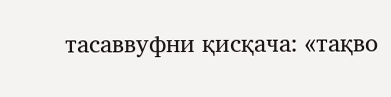тасаввуфни қисқача: «тақво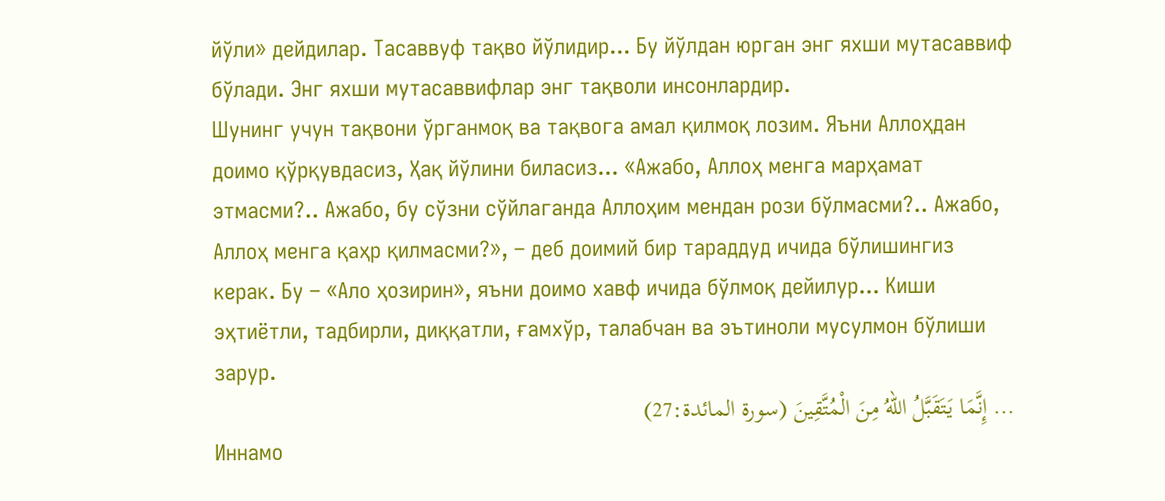йўли» дейдилар. Тасаввуф тақво йўлидир... Бу йўлдан юрган энг яхши мутасаввиф бўлади. Энг яхши мутасаввифлар энг тақволи инсонлардир.
Шунинг учун тақвони ўрганмоқ ва тақвога амал қилмоқ лозим. Яъни Аллоҳдан доимо қўрқувдасиз, Ҳақ йўлини биласиз... «Ажабо, Аллоҳ менга марҳамат этмасми?.. Ажабо, бу сўзни сўйлаганда Аллоҳим мендан рози бўлмасми?.. Ажабо, Аллоҳ менга қаҳр қилмасми?», – деб доимий бир тараддуд ичида бўлишингиз керак. Бу – «Ало ҳозирин», яъни доимо хавф ичида бўлмоқ дейилур... Киши эҳтиётли, тадбирли, диққатли, ғамхўр, талабчан ва эътиноли мусулмон бўлиши зарур.
... إِنَّمَا يَتَقَبَّلُ اللّهُ مِنَ الْمُتَّقِينَ (سورة المائدة:27)
Иннамо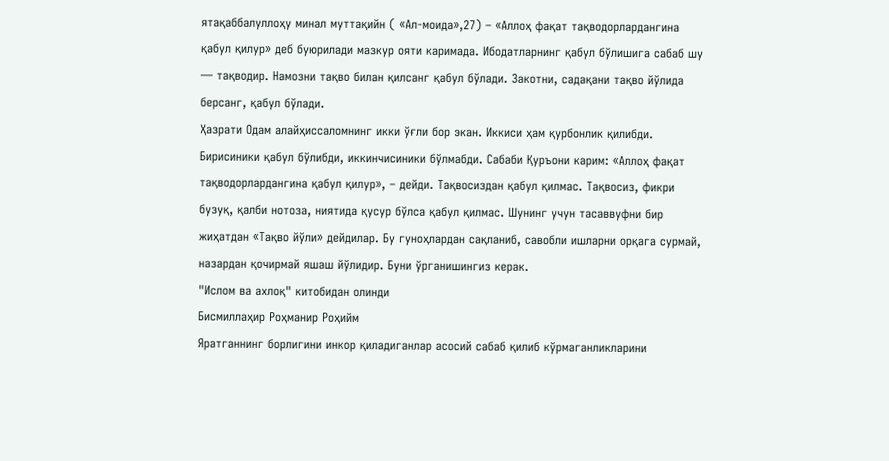ятақаббалуллоҳу минал муттақийн ( «Ал-моида»,27) – «Аллоҳ фақат тақводорлардангина қабул қилур» деб буюрилади мазкур ояти каримада. Ибодатларнинг қабул бўлишига сабаб шу — тақводир. Намозни тақво билан қилсанг қабул бўлади. Закотни, садақани тақво йўлида берсанг, қабул бўлади.
Ҳазрати Одам алайҳиссаломнинг икки ўғли бор экан. Иккиси ҳам қурбонлик қилибди. Бирисиники қабул бўлибди, иккинчисиники бўлмабди. Сабаби Қуръони карим: «Аллоҳ фақат тақводорлардангина қабул қилур», – дейди. Тақвосиздан қабул қилмас. Тақвосиз, фикри бузуқ, қалби нотоза, ниятида қусур бўлса қабул қилмас. Шунинг учун тасаввуфни бир жиҳатдан «Тақво йўли» дейдилар. Бу гуноҳлардан сақланиб, савобли ишларни орқага сурмай, назардан қочирмай яшаш йўлидир. Буни ўрганишингиз керак.
"Ислом ва ахлоқ" китобидан олинди
Бисмиллаҳир Роҳманир Роҳийм
Яратганнинг борлигини инкор қиладиганлар асосий сабаб қилиб кўрмаганликларини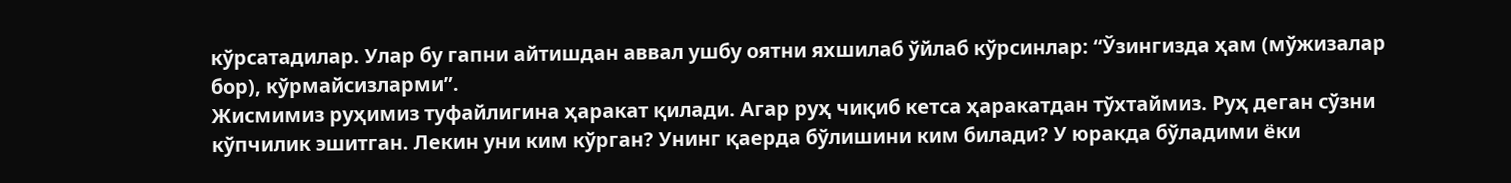кўрсатадилар. Улар бу гапни айтишдан аввал ушбу оятни яхшилаб ўйлаб кўрсинлар: “Ўзингизда ҳам (мўжизалар бор), кўрмайсизларми”.
Жисмимиз руҳимиз туфайлигина ҳаракат қилади. Агар руҳ чиқиб кетса ҳаракатдан тўхтаймиз. Руҳ деган сўзни кўпчилик эшитган. Лекин уни ким кўрган? Унинг қаерда бўлишини ким билади? У юракда бўладими ёки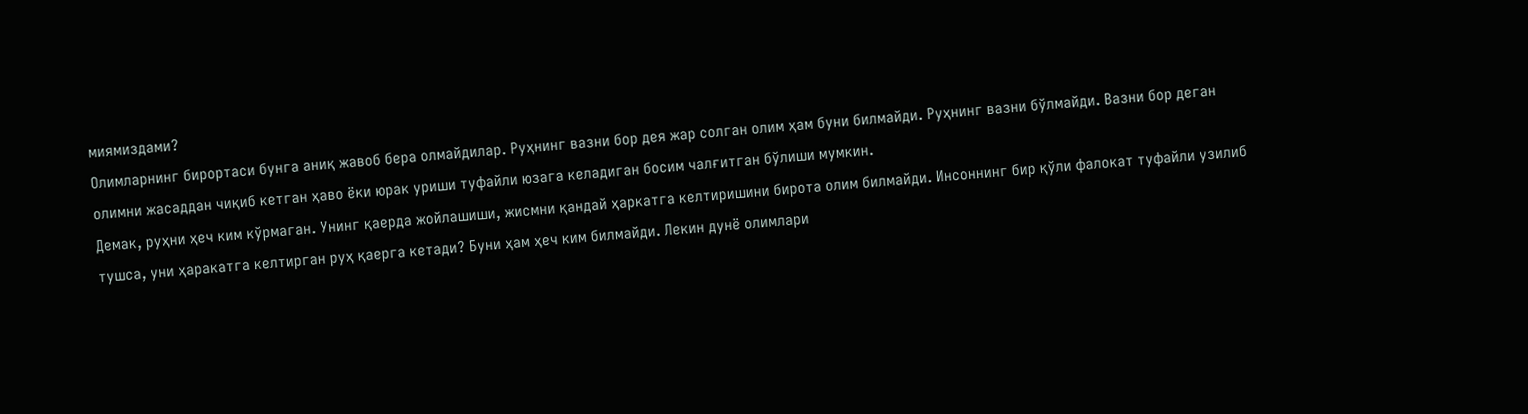миямиздами?
Олимларнинг бирортаси бунга аниқ жавоб бера олмайдилар. Руҳнинг вазни бор дея жар солган олим ҳам буни билмайди. Руҳнинг вазни бўлмайди. Вазни бор деган олимни жасаддан чиқиб кетган ҳаво ёки юрак уриши туфайли юзага келадиган босим чалғитган бўлиши мумкин.
Демак, руҳни ҳеч ким кўрмаган. Унинг қаерда жойлашиши, жисмни қандай ҳаркатга келтиришини бирота олим билмайди. Инсоннинг бир қўли фалокат туфайли узилиб тушса, уни ҳаракатга келтирган руҳ қаерга кетади? Буни ҳам ҳеч ким билмайди. Лекин дунё олимлари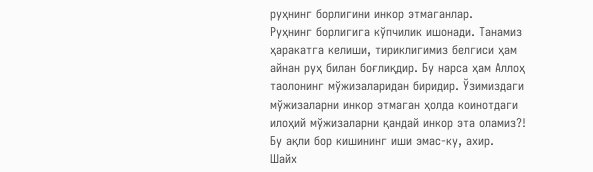руҳнинг борлигини инкор этмаганлар.
Руҳнинг борлигига кўпчилик ишонади. Танамиз ҳаракатга келиши, тириклигимиз белгиси ҳам айнан руҳ билан боғлиқдир. Бу нарса ҳам Аллоҳ таолонинг мўжизаларидан биридир. Ўзимиздаги мўжизаларни инкор этмаган ҳолда коинотдаги илоҳий мўжизаларни қандай инкор эта оламиз?! Бу ақли бор кишининг иши эмас-ку, ахир.
Шайх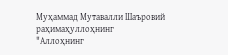Муҳаммад Мутавалли Шаъровий раҳимаҳуллоҳнинг
"Аллоҳнинг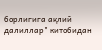борлигига ақлий далиллар" китобидан